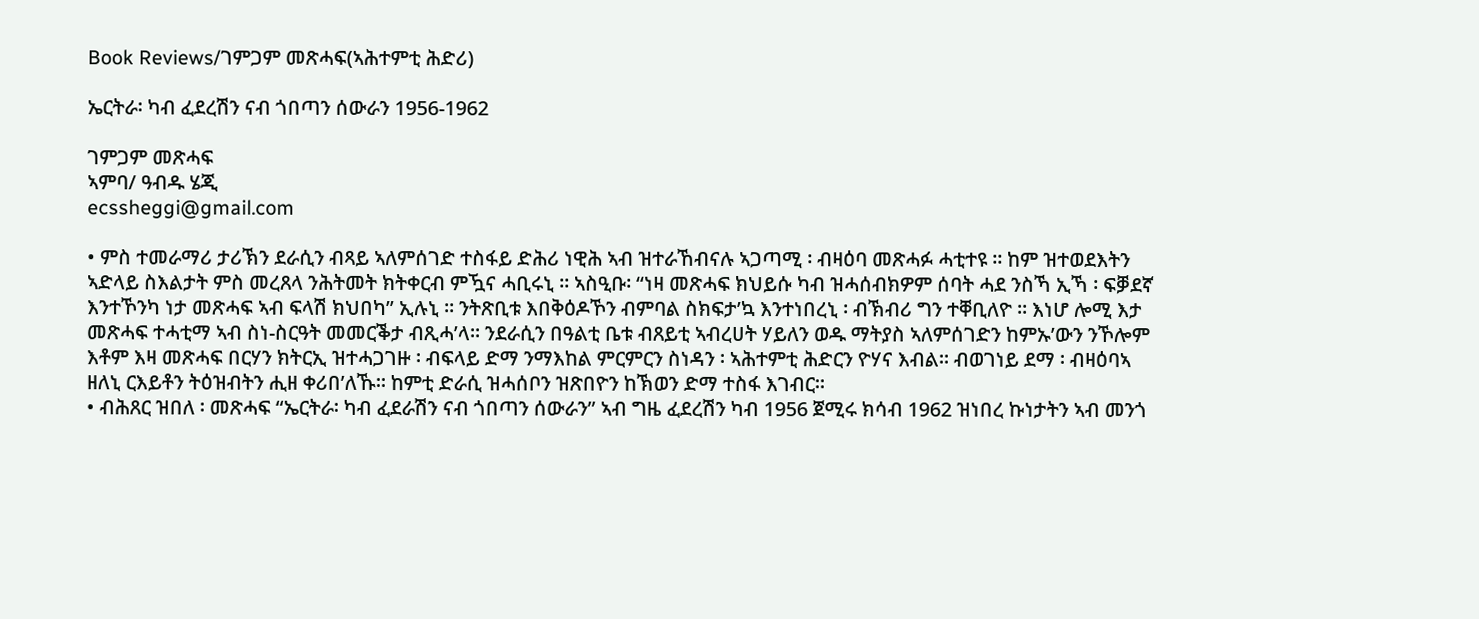Book Reviews/ገምጋም መጽሓፍ(ኣሕተምቲ ሕድሪ)

ኤርትራ፡ ካብ ፈደረሽን ናብ ጎበጣን ሰውራን 1956-1962

ገምጋም መጽሓፍ
ኣምባ/ ዓብዱ ሄጂ
ecssheggi@gmail.com

• ምስ ተመራማሪ ታሪኽን ደራሲን ብጻይ ኣለምሰገድ ተስፋይ ድሕሪ ነዊሕ ኣብ ዝተራኸብናሉ ኣጋጣሚ ፡ ብዛዕባ መጽሓፉ ሓቲተዩ ። ከም ዝተወደእትን ኣድላይ ስእልታት ምስ መረጸላ ንሕትመት ክትቀርብ ምዃና ሓቢሩኒ ። ኣስዒቡ፡ “ነዛ መጽሓፍ ክህይሱ ካብ ዝሓሰብክዎም ሰባት ሓደ ንስኻ ኢኻ ፡ ፍቓደኛ እንተኾንካ ነታ መጽሓፍ ኣብ ፍላሽ ክህበካ” ኢሉኒ ። ንትጽቢቱ እበቅዕዶኾን ብምባል ስክፍታ’ኳ እንተነበረኒ ፡ ብኽብሪ ግን ተቐቢለዮ ። እነሆ ሎሚ እታ መጽሓፍ ተሓቲማ ኣብ ስነ-ስርዓት መመርቕታ ብጺሓ’ላ። ንደራሲን በዓልቲ ቤቱ ብጸይቲ ኣብረሀት ሃይለን ወዱ ማትያስ ኣለምሰገድን ከምኡ’ውን ንኾሎም እቶም እዛ መጽሓፍ በርሃን ክትርኢ ዝተሓጋገዙ ፡ ብፍላይ ድማ ንማእከል ምርምርን ስነዳን ፡ ኣሕተምቲ ሕድርን ዮሃና እብል። ብወገነይ ደማ ፡ ብዛዕባኣ ዘለኒ ርእይቶን ትዕዝብትን ሒዘ ቀሪበ’ለኹ። ከምቲ ድራሲ ዝሓሰቦን ዝጽበዮን ከኽወን ድማ ተስፋ እገብር።
• ብሕጸር ዝበለ ፡ መጽሓፍ “ኤርትራ፡ ካብ ፈደራሽን ናብ ጎበጣን ሰውራን” ኣብ ግዜ ፈደረሽን ካብ 1956 ጀሚሩ ክሳብ 1962 ዝነበረ ኩነታትን ኣብ መንጎ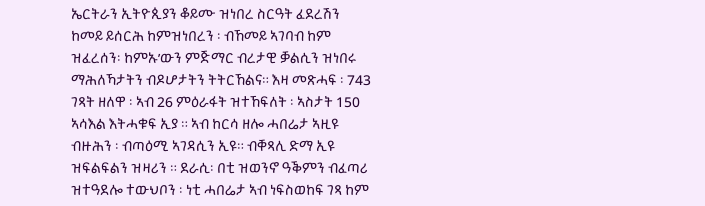ኤርትራን ኢትዮጲያን ቆይሙ ዝነበረ ስርዓት ፈደረሽን ከመይ ይሰርሕ ከምዝነበረን ፡ ብኸመይ ኣገባብ ከም ዝፈረሰን፡ ከምኡ’ውን ምጅማር ብረታዊ ቓልሲን ዝነበሩ ማሕለኻታትን ብዶሆታትን ትትርኸልና። እዛ መጽሓፍ ፡ 743 ገጻት ዘለዋ ፡ ኣብ 26 ምዕራፋት ዝተኸፍለት ፡ ኣስታት 150 ኣሳእል እትሓቁፍ ኢያ ። ኣብ ከርሳ ዘሎ ሓበሬታ ኣዚዩ ብዙሕን ፡ ብጣዕሚ ኣገዳሲን ኢዩ። ብቐጻሊ ድማ ኢዩ ዝፍልፍልን ዝዛሪን ። ደራሲ፡ በቲ ዝወንኖ ዓቕምን ብፈጣሪ ዝተዓደሎ ተውህቦን ፡ ነቲ ሓበሬታ ኣብ ነፍስወከፍ ገጻ ከም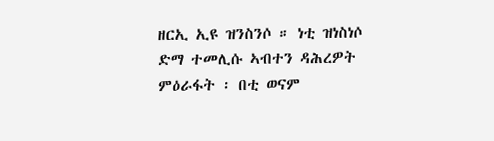ዘርኢ ኢዩ ዝንስንሶ ። ነቲ ዝነስነሶ ድማ ተመሊሱ ኣብተን ዳሕረዎት ምዕራፋት ፡ በቲ ወናም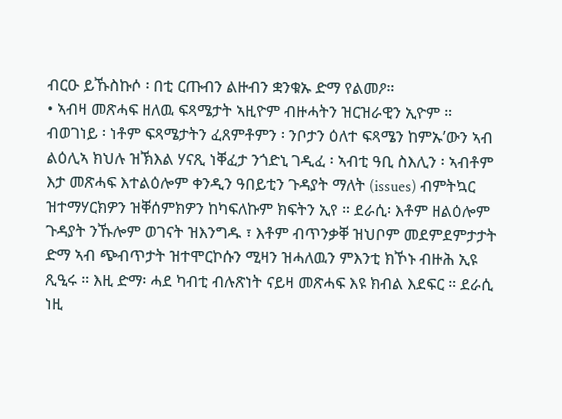ብርዑ ይኹስኩሶ ፡ በቲ ርጡብን ልዙብን ቋንቁኡ ድማ የልመዖ።
• ኣብዛ መጽሓፍ ዘለዉ ፍጻሜታት ኣዚዮም ብዙሓትን ዝርዝራዊን ኢዮም ። ብወገነይ ፡ ነቶም ፍጻሜታትን ፈጸምቶምን ፡ ንቦታን ዕለተ ፍጻሜን ከምኡ’ውን ኣብ ልዕሊኣ ክህሉ ዝኽእል ሃናጺ ነቐፈታ ንጎድኒ ገዲፈ ፡ ኣብቲ ዓቢ ስእሊን ፡ ኣብቶም እታ መጽሓፍ እተልዕሎም ቀንዲን ዓበይቲን ጉዳያት ማለት (issues) ብምትኳር ዝተማሃርክዎን ዝቐሰምክዎን ከካፍለኩም ክፍትን ኢየ ። ደራሲ፡ እቶም ዘልዕሎም ጉዳያት ንኹሎም ወገናት ዝእንግዱ ፣ እቶም ብጥንቃቐ ዝህቦም መደምደምታታት ድማ ኣብ ጭብጥታት ዝተሞርኮሱን ሚዛን ዝሓለዉን ምእንቲ ክኾኑ ብዙሕ ኢዩ ጺዒሩ ። እዚ ድማ፡ ሓደ ካብቲ ብሉጽነት ናይዛ መጽሓፍ እዩ ክብል እደፍር ። ደራሲ ነዚ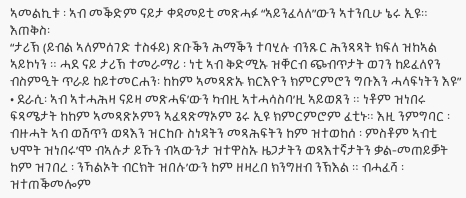ኣመልኪቱ ፡ ኣብ መቕድም ናይታ ቀዳመይቲ መጽሓፉ “ኣይንፈላለ”ውን ኣተንቢሁ ኔሩ ኢዩ። እጠቅስ፡
“ታሪኽ (ይብል ኣለምሰገድ ተስፋይ) ጽቡቕን ሕማቕን ተባሂሉ ብንጹር ሕንጻጻት ክፍለ ዝከኣል ኣይኮነን ። ሓደ ናይ ታሪኽ ተመራማሪ ፡ ነቲ ኣብ ቅድሚኡ ዝቐርብ ጭብጥታት ወገን ከይፈለየን ብስምዒት ጥራይ ከይተመርሐን፡ ከከም ኣመጻጽኡ ክርእዮን ክምርምሮን ግቡእን ሓላፍነትን እዩ” • ደራሲ፡ ኣብ ኣተሓሕዛ ናይዛ መጽሓፍ’ውን ካብዚ ኣተሓሳስባ’ዚ ኣይወጸን ። ነቶም ዝነበሩ ፍጻሜታት ከከም ኣመጻጽኦምን ኣፈጻጽማኦም ጌሩ ኢዩ ክምርምሮም ፈቲኑ። እዚ ንምግባር ፡ ብዙሓት ኣብ ወሽጥን ወጻእን ዝርከቡ ስነዳትን መጻሕፍትን ከም ዝተወከሰ ፡ ምስቶም ኣብቲ ህሞት ዝነበሩ’ሞ ብኣሉታ ይኹን ብኣውንታ ዝተዋስኡ ዜጋታትን ወጻእተኛታትን ቃል-መጠይቓት ከም ዝገበረ ፡ ንኻልኦት ብርክት ዝበሉ’ውን ከም ዘዛረበ ክንግዘብ ንኽእል ። ብሓፈሻ ፡ ዝተጠቕመሎም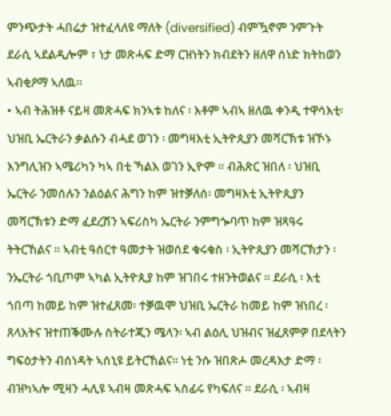ምንጭታት ሓበሬታ ዝተፈላለዩ ማለት (diversified) ብምዃኖም ንምጉት ደራሲ ኣደልዲሎም ፣ ነታ መጽሓፍ ድማ ርዝነትን ክብደትን ዘለዋ ሰነድ ክትከወን ኣብቂዖማ ኣለዉ።
• ኣብ ትሕዝቶ ናይዛ መጽሓፍ ክንኣቱ ከለና ፡ እቶም ኣብኣ ዘለዉ ቀንዲ ተዋሳእቲ፡ ህዝቢ ኤርትራን ቃልሱን ብሓደ ወገን ፡ መግዛእቲ ኢትዮጲያን መሻርኽቱ ዝኾኑ እንግሊዝን ኣሜሪካን ካኣ በቲ ኻልእ ወገን ኢዮም ። ብሕጽር ዝበለ ፡ ህዝቢ ኤርትራ ንመሰሉን ንልዕልና ሕግን ከም ዝተቓለሰ፡ መግዛእቲ ኢትዮጲያን መሻርኽቱን ድማ ፈደረሽን ኣፍሪስካ ኤርትራ ንምግጐባጥ ከም ዝጻዓሩ ትትርኸልና ። ኣብቲ ዓሰርተ ዓመታት ዝወሰደ ቁሩቁስ ፡ ኢትዮጲያን መሻርኽታን ፡ ንኤርትራ ጎቢጦም ኣካል ኢትዮጲያ ከም ዝገበሩ ተዘንትወልና ። ደራሲ ፡ እቲ ጎበጣ ከመይ ከም ዝተፈጸመ፡ ተቓዉሞ ህዝቢ ኤርትራ ከመይ ከም ዝነበረ ፡ ጸላእትና ዝተጠቕሙሉ ስትራተጂን ሜላን፡ ኣብ ልዕሊ ህዝብና ዝፈጸምዎ በደላትን ግፍዕታትን ብሰነዳት ኣሰኒዩ ይትርኸልና። ነቲ ንሱ ዝበጽሖ መረዳእታ ድማ ፡ ብዝካኣሎ ሚዛን ሓሊዩ ኣብዛ መጽሓፍ ኣስፊሩ የካፍለና ። ደራሲ ፡ ኣብዛ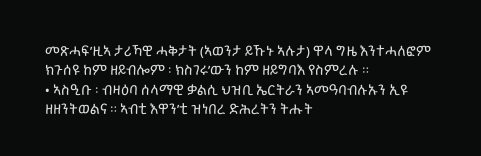መጽሓፍ’ዚኣ ታሪኻዊ ሓቅታት (ኣወንታ ይኹኑ ኣሉታ) ዋላ ግዜ እንተሓለፎም ክጉሰዩ ከም ዘይብሎም ፡ ክስገሩ’ውን ከም ዘይግባእ የስምረሉ ።
• ኣስዒቡ ፡ ብዛዕባ ሰላማዊ ቃልሲ ህዝቢ ኤርትራን ኣመዓባብሉኡን ኢዩ ዘዘንትወልና ። ኣብቲ እዋን’ቲ ዝነበረ ድሕረትን ትሑት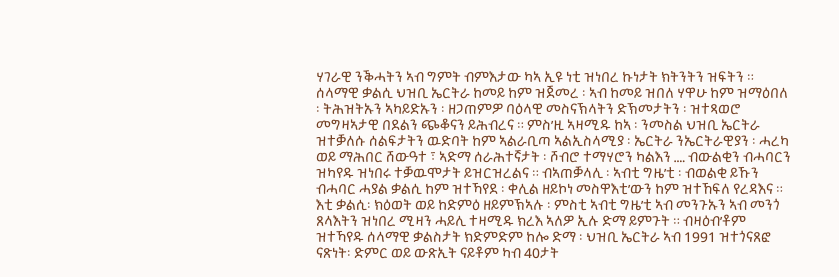ሃገራዊ ንቕሓትን ኣብ ግምት ብምእታው ካኣ ኢዩ ነቲ ዝነበረ ኩነታት ክትንትን ዝፍትን ። ሰላማዊ ቃልሲ ህዝቢ ኤርትራ ከመይ ከም ዝጀመረ ፡ ኣብ ከመይ ዝበለ ሃዋሁ ከም ዝማዕበለ ፡ ትሕዝትኡን ኣካይድኡን ፡ ዘጋጠምዎ ባዕላዊ መስናኽላትን ድኽመታትን ፡ ዝተጻወሮ መግዛኣታዊ በደልን ጭቆናን ይሕብረና ። ምስ’ዚ ኣዛሚዱ ከኣ ፡ ንመስል ህዝቢ ኤርትራ ዝተቓለሱ ሰልፍታትን ዉድባት ከም ኣልራቢጣ ኣልኢስላሚያ ፡ ኤርትራ ንኤርትራዊያን ፡ ሓረካ ወይ ማሕበር ሸውዓተ ፣ ኣድማ ሰራሕተኛታት ፡ ሾብሮ ተማሃሮን ካልእን …. ብውልቂን ብሓባርን ዝካየዱ ዝነበሩ ተቓዉሞታት ይዝርዝረልና ። ብኣጠቓላሊ ፡ ኣብቲ ግዜ’ቲ ፡ ብወልቂ ይኹን ብሓባር ሓያል ቃልሲ ከም ዝተኻየደ ፡ ቀሊል ዘይኮነ መስዋእቲ’ውን ከም ዝተኸፍለ የረዳእና ። እቲ ቃልሲ፡ ክዕወት ወይ ከድምዕ ዘይምኽኣሉ ፡ ምስቲ ኣብቲ ግዜ’ቲ ኣብ መንጉኡን ኣብ መንጎ ጸላእትን ዝነበረ ሚዛን ሓይሊ ተዛሚዱ ክረእ ኣለዎ ኢሉ ድማ ይምጉት ። ብዛዕብ’ቶም ዝተኻየዱ ሰላማዊ ቃልስታት ክድምድም ከሎ ድማ ፡ ህዝቢ ኤርትራ ኣብ 1991 ዝተጎናጸፎ ናጽነት፡ ድምር ወይ ውጽኢት ናይቶም ካብ 40ታት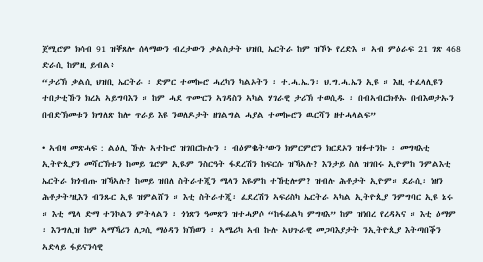ጀሚሮም ክሳብ 91 ዝቐጸሎ ሰላማውን ብረታውን ቃልስታት ህዝቢ ኤርትራ ከም ዝኾኑ የረድእ ። ኣብ ምዕራፍ 21 ገጽ 468 ድራሲ ከምዚ ይብል፥
“ታሪኽ ቃልሲ ህዝቢ ኤርትራ ፡ ድምር ተመኰሮ ሓረካን ካልኦትን ፡ ተ.ሓ.ኤ.ን፡ ህ.ግ.ሓ.ኤን ኢዩ ። እዚ ተፈላሊዩን ተበታቲኹን ክረአ ኣይግባእን ። ከም ሓደ ጥሙርን ኣገዳስን ኣካል ሃገራዊ ታሪኽ ተወሲዱ ፡ በብኣብርክቶኡ በብእወታኡን በብድኽመቱን ክግለጽ ከሎ ጥራይ እዩ ንወለዶታት ዘገልግል ሓያል ተመኰሮን ዉርሻን ዘተሓላልፍ”

• ኣብዛ መጽሓፍ : ልዕሊ ኹሉ ኣተኩሮ ዝገበርኩሉን ፡ ብዕምቈት’ውን ክምርምሮን ክርደኦን ዝፉተንኩ ፡ መግዛእቲ ኢትዮጲያን መሻርኽቱን ከመይ ጌሮም ኢዪም ንስርዓት ፋደረሽን ከፍርሱ ዝኻኣሉ? እንታይ ስለ ዝገበሩ ኢዮምከ ንምልእቲ ኤርትራ ክጎብጡ ዝኻኣሉ? ከመይ ዝበለ ስትራተጂን ሜላን እዬምከ ተኸቲሎም? ዝብሉ ሕቶታት ኢዮም። ደራሲ፡ ነዘን ሕቶታት’ዚእን ብንጹር ኢዩ ዝምልሸን ። እቲ ስትራተጂ፡ ፈደረሽን ኣፍሪስካ ኤርትራ ኣካል ኢትዮጲያ ንምግባር ኢዩ ኔሩ ። እቲ ሜላ ድማ ተንኮልን ምትላልን ፡ ጎነጽን ዓመጽን ዝተሓዎሶ “ከፋፊልካ ምግዛእ” ከም ዝነበረ የረዳኣና ። እቲ ዕማም ፡ እንግሊዝ ከም ኣማኻሪን ለጋሲ ማዕዳን ክኽወን ፡ ኣሜሪካ ኣብ ኩሉ ኣህጉራዊ መጋባእያታት ንኢትዮጲያ እትጣበቕን ኣድላይ ፋይናንሳዊ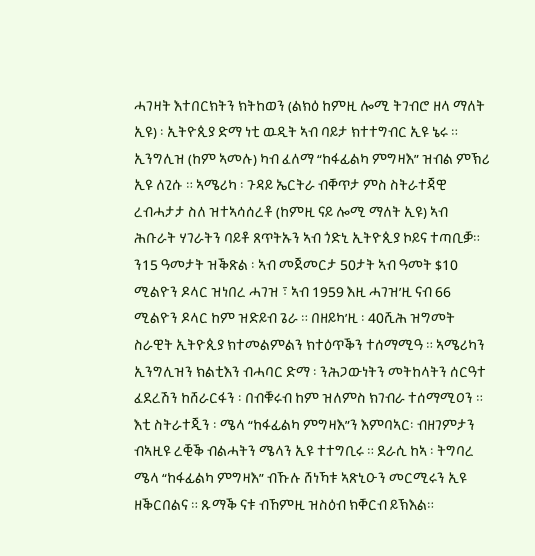ሓገዛት እተበርክትን ክትከወን (ልክዕ ከምዚ ሎሚ ትገብሮ ዘላ ማለት ኢዩ) ፡ ኢትዮጲያ ድማ ነቲ ዉዲት ኣብ ባይታ ክተተግብር ኢዩ ኔሩ ። ኢንግሊዝ (ከም ኣመሉ) ካብ ፈለማ “ከፋፊልካ ምግዛእ” ዝብል ምኽሪ ኢዩ ለጊሱ ። ኣሜሪካ ፡ ጉዳይ ኤርትራ ብቐጥታ ምስ ስትራተጃዊ ረብሓታታ ስለ ዝተኣሳሰረቶ (ከምዚ ናይ ሎሚ ማለት ኢዩ) ኣብ ሕቡራት ሃገራትን ባይቶ ጸጥትኡን ኣብ ጎድኒ ኢትዮጲያ ኮይና ተጣቢቓ። ን15 ዓመታት ዝቕጽል ፡ ኣብ መጀመርታ 50ታት ኣብ ዓመት $10 ሚልዮን ዶላር ዝነበረ ሓገዝ ፣ ኣብ 1959 እዚ ሓገዝ’ዚ ናብ 66 ሚልዮን ዶላር ከም ዝድይብ ጌራ ። በዘይካ’ዚ ፡ 40ሺሕ ዝግመት ስራዊት ኢትዮጲያ ክተመልምልን ክተዕጥቕን ተሰማሚዓ ። ኣሜሪካን ኢንግሊዝን ክልቲእን ብሓባር ድማ ፡ ንሕጋውነትን መትከላትን ሰርዓተ ፈደረሽን ከሸራርፋን ፡ በብቑሩብ ከም ዝለምስ ክገብራ ተሰማሚዐን ። እቲ ስትራተጂን ፡ ሜላ “ከፋፊልካ ምግዛእ”ን እምባኣር፡ ብዘገምታን ብኣዚዩ ረቒቕ ብልሓትን ሜላን ኢዩ ተተግቢሩ ። ደራሲ ከኣ ፡ ትግባረ ሜላ “ከፋፊልካ ምግዛእ” ብኹሉ ሸነኻቱ ኣጽኒዑን መርሚሩን ኢዩ ዘቕርበልና ። ጹማቕ ናቱ ብኸምዚ ዝስዕብ ክቐርብ ይኽእል።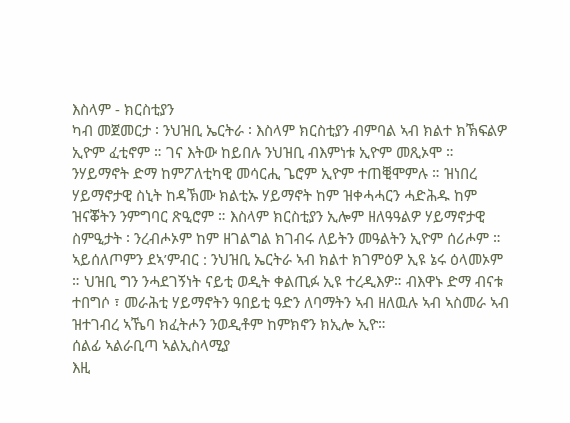እስላም - ክርስቲያን
ካብ መጀመርታ ፡ ንህዝቢ ኤርትራ ፡ እስላም ክርስቲያን ብምባል ኣብ ክልተ ክኽፍልዎ ኢዮም ፈቲኖም ። ገና እትው ከይበሉ ንህዝቢ ብእምነቱ ኢዮም መጺኦሞ ። ንሃይማኖት ድማ ከምፖለቲካዊ መሳርሒ ጌሮም ኢዮም ተጠቒሞምሉ ። ዝነበረ ሃይማኖታዊ ስኒት ከዳኽሙ ክልቲኡ ሃይማኖት ከም ዝቀሓሓርን ሓድሕዱ ከም ዝናቖትን ንምግባር ጽዒሮም ። እስላም ክርስቲያን ኢሎም ዘለዓዓልዎ ሃይማኖታዊ ስምዒታት ፡ ንረብሖኦም ከም ዘገልግል ክገብሩ ለይትን መዓልትን ኢዮም ሰሪሖም ። ኣይሰለጦምን ደኣ’ምብር : ንህዝቢ ኤርትራ ኣብ ክልተ ክገምዕዎ ኢዩ ኔሩ ዕላመኦም ። ህዝቢ ግን ንሓደገኝነት ናይቲ ወዲት ቀልጢፉ ኢዩ ተረዲእዎ። ብእዋኑ ድማ ብናቱ ተበግሶ ፣ መራሕቲ ሃይማኖትን ዓበይቲ ዓድን ለባማትን ኣብ ዘለዉሉ ኣብ ኣስመራ ኣብ ዝተገብረ ኣኼባ ክፈትሖን ንወዲቶም ከምክኖን ክኢሎ ኢዮ።
ሰልፊ ኣልራቢጣ ኣልኢስላሚያ
እዚ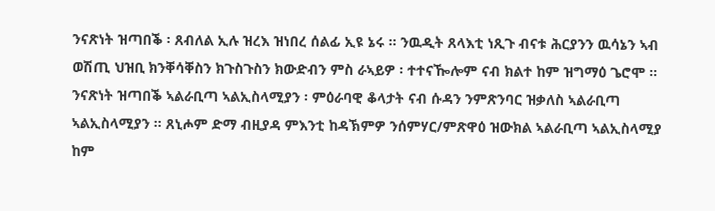ንናጽነት ዝጣበቕ ፡ ጸብለል ኢሉ ዝረእ ዝነበረ ሰልፊ ኢዩ ኔሩ ። ንዉዲት ጸላእቲ ነጺጉ ብናቱ ሕርያንን ዉሳኔን ኣብ ወሽጢ ህዝቢ ክንቐሳቐስን ክጉስጉስን ክውድብን ምስ ራኣይዎ ፡ ተተናዀሎም ናብ ክልተ ከም ዝግማዕ ጌሮሞ ። ንናጽነት ዝጣበቕ ኣልራቢጣ ኣልኢስላሚያን ፡ ምዕራባዊ ቆላታት ናብ ሱዳን ንምጽንባር ዝቃለስ ኣልራቢጣ ኣልኢስላሚያን ። ጸኒሖም ድማ ብዚያዳ ምእንቲ ከዳኽምዎ ንሰምሃር/ምጽዋዕ ዝውክል ኣልራቢጣ ኣልኢስላሚያ ከም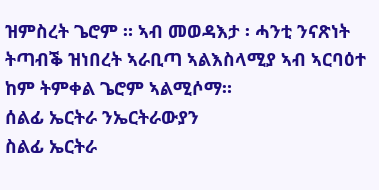ዝምስረት ጌሮም ። ኣብ መወዳእታ ፡ ሓንቲ ንናጽነት ትጣብቕ ዝነበረት ኣራቢጣ ኣልእስላሚያ ኣብ ኣርባዕተ ከም ትምቀል ጌሮም ኣልሚሶማ።
ሰልፊ ኤርትራ ንኤርትራውያን
ስልፊ ኤርትራ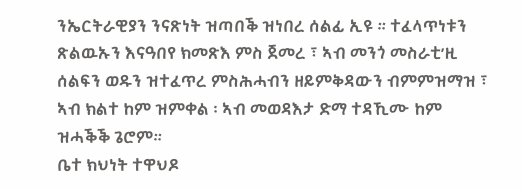ንኤርትራዊያን ንናጽነት ዝጣበቕ ዝነበረ ሰልፊ ኢዩ ። ተፈላጥነቱን ጽልዉኡን እናዓበየ ክመጽእ ምስ ጀመረ ፣ ኣብ መንጎ መስራቲ’ዚ ሰልፍን ወዱን ዝተፈጥረ ምስሕሓብን ዘይምቅዳውን ብምምዝማዝ ፣ ኣብ ክልተ ከም ዝምቀል ፡ ኣብ መወዳእታ ድማ ተዳኺሙ ከም ዝሓቕቕ ጌሮም።
ቤተ ክህነት ተዋህዶ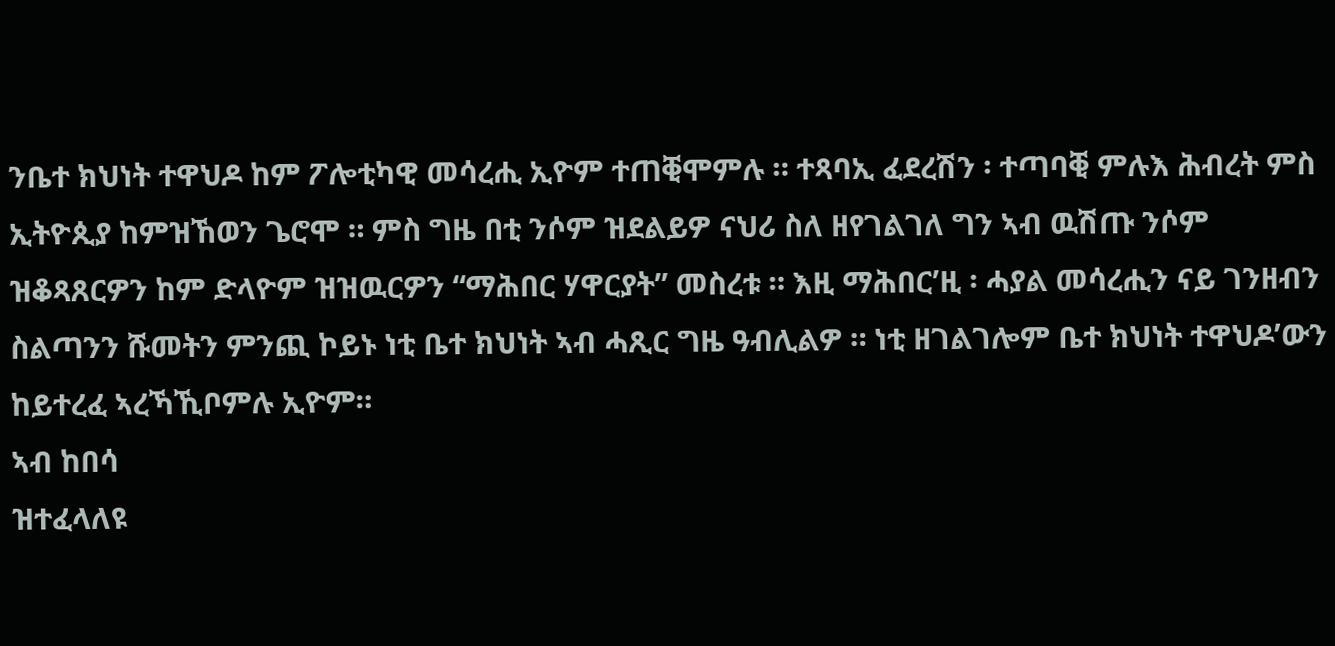ንቤተ ክህነት ተዋህዶ ከም ፖሎቲካዊ መሳረሒ ኢዮም ተጠቒሞምሉ ። ተጻባኢ ፈደረሽን ፡ ተጣባቒ ምሉእ ሕብረት ምስ ኢትዮጲያ ከምዝኸወን ጌሮሞ ። ምስ ግዜ በቲ ንሶም ዝደልይዎ ናህሪ ስለ ዘየገልገለ ግን ኣብ ዉሽጡ ንሶም ዝቆጻጸርዎን ከም ድላዮም ዝዝዉርዎን “ማሕበር ሃዋርያት” መስረቱ ። እዚ ማሕበር’ዚ ፡ ሓያል መሳረሒን ናይ ገንዘብን ስልጣንን ሹመትን ምንጪ ኮይኑ ነቲ ቤተ ክህነት ኣብ ሓጺር ግዜ ዓብሊልዎ ። ነቲ ዘገልገሎም ቤተ ክህነት ተዋህዶ’ውን ከይተረፈ ኣረኻኺቦምሉ ኢዮም።
ኣብ ከበሳ
ዝተፈላለዩ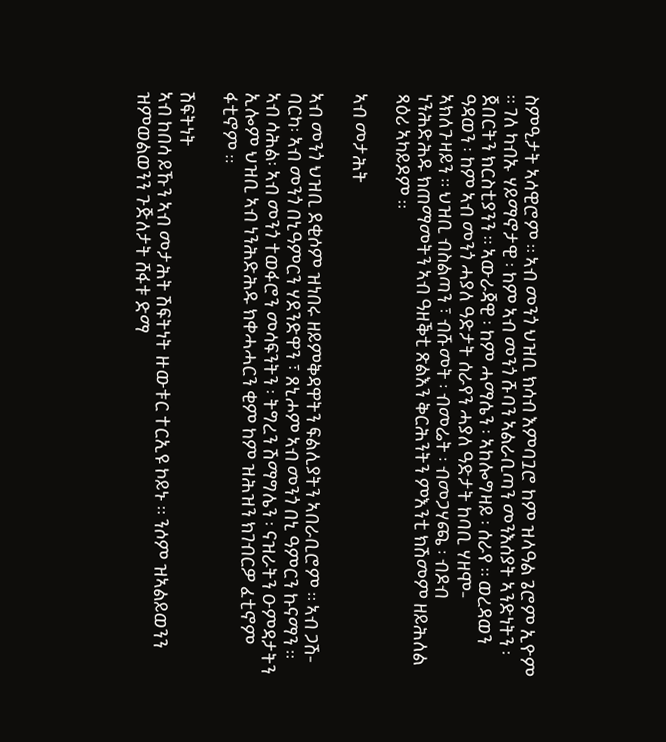ስምዒታት ኣሳዊሮም ። ኣብ መንጎ ህዝቢ ክሳብ እምባጓሮ ከም ዝላዓል ጌሮም ኢዮም ። ገለ ካብኡ ሃይማኖታዊ ፡ ከም ኣብ መንጎ ሹባን ኣልራቢጣን መንእሰያት ኣንድነትን ፡ ጀበርትን ክርስቲያንን ። ኣውራጃዊ ፡ ከም ሓማሴን ፡ ኣከሎግዛይ ፡ ሰራየ ። ወረዳወን ዓዳወን ፡ ከም ኣብ መንጎ ሓያለ ዓድታት ሰራየን ሓያለ ዓድታት ከባቢ ሃዘሞ-ኣክለጉዛይን ። ህዝቢ ብስልጣን ፣ ብሹመት ፡ ብመሬት ፡ ብመጋሃጫ ፡ ብዶብ ነንሕድሕዱ ክጠማመትን ኣብ ዓዘቕቲ ጽልእን ቅርሕንትን ምእንቲ ክሽመም ዘይሕለል ጻዕሪ ኣካይዶም ።

ኣብ መታሕት

ኣብ መንጎ ህዝቢ ደቂሶም ዝነበሩ ዘይምቅዳዋትን ፍልሊያትን ኣበራቢሮም ። ኣብ ጋሽ-ባርካ፡ ኣብ መንጎ በኒዓምርን ሃደንድዋን ፣ ጸኒሖም ኣብ መንጎ በኒ ዓምርን ኩናማን ። ኣብ ሳሕል፡ ኣብ መንጎ ተወፋሮን መሳፍንትን ፡ ትግረን ሽማግሌን ፡ ናዝራትን ዑምዳታትን ኢሎም ህዝቢ ኣብ ነንሕድሕዱ ክቀሓሓርን ቂም ከም ዝሕዝን ክገብርዎ ፈቲኖም ፋቲኖም ።

ሽፍትነት
ኣብ ከበሳ ይኹን ኣብ መታሕት ሽፍትነት ዙውቱር ተርኢዩ ኮይኑ ። ንሶም ዝኣልይወንን ዝምወልወንን ጉጅለታት ሸፋቱ ድማ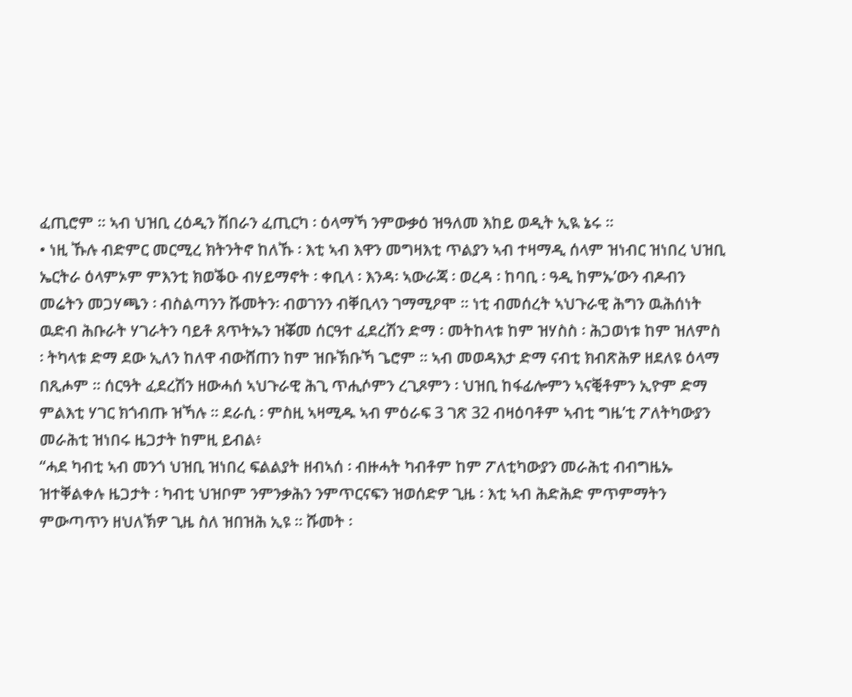ፈጢሮም ። ኣብ ህዝቢ ረዕዲን ሽበራን ፈጢርካ ፡ ዕላማኻ ንምውቃዕ ዝዓለመ እከይ ወዲት ኢዪ ኔሩ ።
• ነዚ ኹሉ ብድምር መርሚረ ክትንትኖ ከለኹ ፡ እቲ ኣብ እዋን መግዛእቲ ጥልያን ኣብ ተዛማዲ ሰላም ዝነብር ዝነበረ ህዝቢ ኤርትራ ዕላምኦም ምእንቲ ክወቕዑ ብሃይማኖት ፡ ቀቢላ ፡ እንዳ፡ ኣውራጃ ፡ ወረዳ ፡ ከባቢ ፡ ዓዲ ከምኡ’ውን ብዶብን መሬትን መጋሃጫን ፡ ብስልጣንን ሹመትን፡ ብወገንን ብቐቢላን ገማሚዖሞ ። ነቲ ብመሰረት ኣህጉራዊ ሕግን ዉሕሰነት ዉድብ ሕቡራት ሃገራትን ባይቶ ጸጥትኡን ዝቖመ ሰርዓተ ፈደረሽን ድማ ፡ መትከላቱ ከም ዝሃስስ ፡ ሕጋወነቱ ከም ዝለምስ ፡ ትካላቱ ድማ ደው ኢለን ከለዋ ብውሸጠን ከም ዝቡኽቡኻ ጌሮም ። ኣብ መወዳእታ ድማ ናብቲ ክብጽሕዎ ዘደለዩ ዕላማ በጺሖም ። ሰርዓት ፈደረሽን ዘውሓሰ ኣህጉራዊ ሕጊ ጥሒሶምን ረጊጾምን ፡ ህዝቢ ከፋፊሎምን ኣናቒቶምን ኢዮም ድማ ምልእቲ ሃገር ክጎብጡ ዝኻሉ ። ደራሲ ፡ ምስዚ ኣዛሚዱ ኣብ ምዕራፍ 3 ገጽ 32 ብዛዕባቶም ኣብቲ ግዜ’ቲ ፖለትካውያን መራሕቲ ዝነበሩ ዜጋታት ከምዚ ይብል፥
“ሓደ ካብቲ ኣብ መንጎ ህዝቢ ዝነበረ ፍልልያት ዘብኣሰ ፡ ብዙሓት ካብቶም ከም ፖለቲካውያን መራሕቲ ብብግዜኡ ዝተቐልቀሉ ዜጋታት ፡ ካብቲ ህዝቦም ንምንቃሕን ንምጥርናፍን ዝወሰድዎ ጊዜ ፡ እቲ ኣብ ሕድሕድ ምጥምማትን ምውጣጥን ዘህለኽዎ ጊዜ ስለ ዝበዝሕ ኢዩ ። ሹመት ፡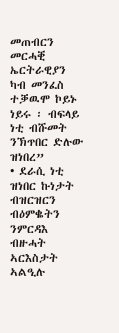መጠብርን መርሓቒ ኤርትራዊያን ካብ መንፈስ ተቓዉሞ ኮይኑ ነይሩ ፡ ብፍላይ ነቲ ብሹመት ንኽጥበር ድሉው ዝነበረ”
• ደራሲ ነቲ ዝነበር ኩነታት ብዝርዝርን ብዕምቈትን ንምርዳእ ብዙሓት ኣርእስታት ኣልዒሉ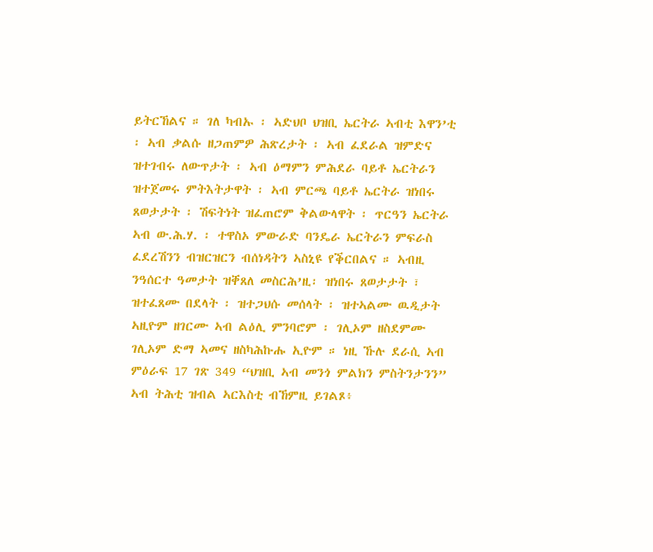ይትርኸልና ። ገለ ካብኡ ፡ ኣድህቦ ህዝቢ ኤርትራ ኣብቲ እዋን’ቲ ፡ ኣብ ቃልሱ ዘጋጠምዎ ሕጽረታት ፡ ኣብ ፈደራል ዝምድና ዝተገብሩ ለውጥታት ፡ ኣብ ዕማምን ምሕደራ ባይቶ ኤርትራን ዝተጀመሩ ምትእትታዋት ፡ ኣብ ምርጫ ባይቶ ኤርትራ ዝነበሩ ጸወታታት ፡ ሽፍትነት ዝፈጠሮም ቅልውላዋት ፡ ጥርዓን ኤርትራ ኣብ ው.ሕ.ሃ. ፡ ተዋስኦ ምውራድ ባንዴራ ኤርትራን ምፍራስ ፈደረሽንን ብዝርዝርን ብሰነዳትን ኣስኒዩ የቕርበልና ። ኣብዚ ንዓሰርተ ዓመታት ዝቐጸለ መስርሕ’ዚ፡ ዝነበሩ ጸወታታት ፣ ዝተፈጸሙ በደላት ፡ ዝተጋህሱ መሰላት ፡ ዝተኣልሙ ዉዲታት ኣዚዮም ዘገርሙ ኣብ ልዕሊ ምንባሮም ፡ ገሊኦም ዘስደምሙ ገሊኦም ድማ ኣመና ዘስካሕኩሑ ኢዮም ። ነዚ ኹሉ ደራሲ ኣብ ምዕራፍ 17 ገጽ 349 “ህዝቢ ኣብ መንጎ ምልክን ምስትንታንን” ኣብ ትሕቲ ዝብል ኣርእስቲ ብኸምዚ ይገልጾ፥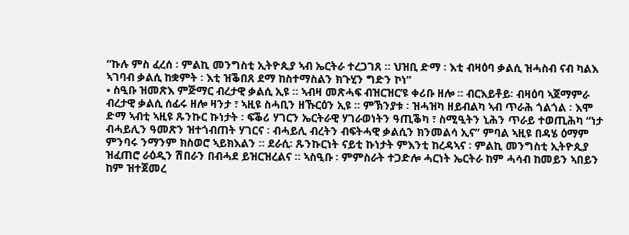“ኩሉ ምስ ፈረሰ ፡ ምልኪ መንግስቲ ኢትዮጲያ ኣብ ኤርትራ ተረጋገጸ ። ህዝቢ ድማ ፡ እቲ ብዛዕባ ቃልሲ ዝሓስብ ናብ ካልእ ኣገባብ ቃልሲ ከቋምት ፡ እቲ ዝቕበጸ ደማ ከስተማስልን ክጉሂን ግድን ኮነ”
• ስዒቡ ዝመጽእ ምጅማር ብረታዊ ቃልሲ ኢዩ ። ኣብዛ መጽሓፍ ብዝርዝር’ዩ ቀሪቡ ዘሎ ። ብርእይቶይ፡ ብዛዕባ ኣጀማምራ ብረታዊ ቃልሲ ሰፊሩ ዘሎ ዛንታ ፣ ኣዚዩ ስሓቢን ዘኹርዕን ኢዩ ። ምኽንያቱ ፡ ዝሓዝካ ዘይብልካ ኣብ ጥራሕ ጎልጎል ፡ እሞ ድማ ኣብቲ ኣዚዩ ጹንኩር ኩነታት ፡ ፍቕሪ ሃገርን ኤርትራዊ ሃገራወነትን ዓጢቕካ ፣ ስሚዒትን ኒሕን ጥራይ ተወጢሕካ “ነታ ብሓይሊን ዓመጽን ዝተጎብጠት ሃገርና ፡ ብሓይሊ ብረትን ብፍትሓዊ ቃልሲን ክንመልሳ ኢና” ምባል ኣዚዩ በዳሄ ዕማም ምንባሩ ንማንም ክስወሮ ኣይክእልን ። ደራሲ፡ ጹንኩርነት ናይቲ ኩነታት ምእንቲ ከረዳኣና ፡ ምልኪ መንግስቲ ኢትዮጲያ ዝፈጠሮ ራዕዲን ሽበራን በብሓደ ይዝርዝረልና ። ኣስዒቡ ፡ ምምስራት ተጋድሎ ሓርነት ኤርትራ ከም ሓሳብ ከመይን ኣበይን ከም ዝተጀመረ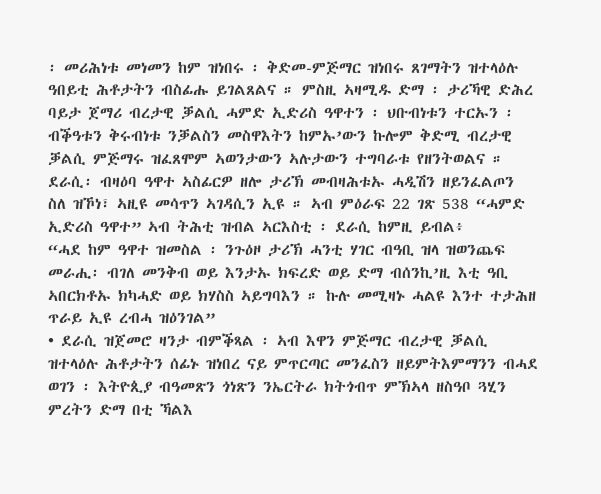፡ መሪሕነቱ መነመን ከም ዝነበሩ ፡ ቅድመ-ምጅማር ዝነበሩ ጸገማትን ዝተላዕሉ ዓበይቲ ሕቶታትን ብስፊሑ ይገልጸልና ። ምስዚ ኣዛሚዱ ድማ ፡ ታሪኻዊ ድሕረ ባይታ ጀማሪ ብረታዊ ቓልሲ ሓምድ ኢድሪስ ዓዋተን ፡ ህቡብነቱን ተርኡን ፡ ብቕዓቱን ቅሩብነቱ ንቓልስን መስዋእትን ከምኡ’ውን ኩሎም ቅድሚ ብረታዊ ቓልሲ ምጅማሩ ዝፈጸሞም ኣወንታውን ኣሉታውን ተግባራቱ የዘንትወልና ። ደራሲ፡ ብዛዕባ ዓዋተ ኣስፊርዎ ዘሎ ታሪኽ መብዛሕቱኡ ሓዲሽን ዘይንፈልጦን ስለ ዝኾነ፣ ኣዚዩ መሳጥን ኣገዳሲን ኢዩ ። ኣብ ምዕራፍ 22 ገጽ 538 “ሓምድ ኢድሪስ ዓዋተ” ኣብ ትሕቲ ዝብል ኣርእስቲ ፡ ደራሲ ከምዚ ይብል፥
“ሓደ ከም ዓዋተ ዝመስል ፡ ንጉዕዞ ታሪኽ ሓንቲ ሃገር ብዓቢ ዝላ ዝወንጨፍ መራሒ፡ ብገለ መንቅብ ወይ እንታኡ ክፍረድ ወይ ድማ ብሰንኪ’ዚ እቲ ዓቢ ኣበርክቶኡ ክካሓድ ወይ ክሃስስ ኣይግባእን ። ኩሉ መሚዛኑ ሓልዩ እንተ ተታሕዘ ጥራይ ኢዩ ረብሓ ዝዕንገል”
• ደራሲ ዝጀመሮ ዛንታ ብምቕጻል ፡ ኣብ እዋን ምጅማር ብረታዊ ቓልሲ ዝተላዕሉ ሕቶታትን ሰፊኑ ዝነበረ ናይ ምጥርጣር መንፈስን ዘይምትእምማንን ብሓደ ወገን ፡ እትዮጲያ ብዓመጽን ጎነጽን ንኤርትራ ክትጎብጥ ምኽኣላ ዘስዓቦ ጓሂን ምረትን ድማ በቲ ኻልእ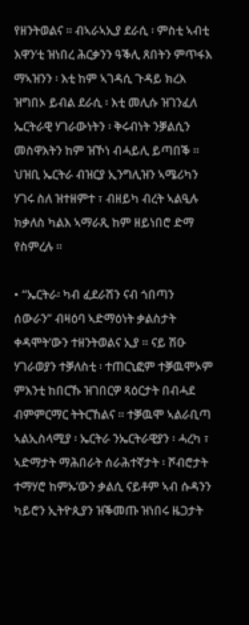የዘንትወልና ። ብኣራኣኢያ ደራሲ ፡ ምስቲ ኣብቲ እዋን’ቲ ዝነበረ ሕርቃንን ዓቕሊ ጸበትን ምጥፋእ ማኣዝንን ፡ እቲ ከም ኣገዳሲ ጉዳይ ክረእ ዝግበኦ ይብል ደራሲ ፡ እቲ መሊሱ ዝገንፈለ ኤርትራዊ ሃገራውነትን ፡ ቅሩብነት ንቓልሲን መስዋእትን ከም ዝኾነ ብሓይሊ ይጣበቕ ። ህዝቢ ኤርትራ ብዝርያ ኢንግሊዝን ኣሜሪካን ሃገሩ ስለ ዝተዘምተ ፣ ብዘይካ ብረት ኣልዒሉ ክቃለስ ካልእ ኣማራጺ ከም ዘይነበሮ ድማ የስምረሉ ።

• “ኤርትራ፡ ካብ ፈደራሽን ናብ ጎበጣን ሰውራን” ብዛዕባ ኣድማዕነት ቃልስታት ቀዳሞት’ውን ተዘንትወልና ኢያ ። ናይ ሽዑ ሃገራወያን ተቓለስቲ ፡ ተጠርኒፎም ተቓዉሞኦም ምእንቲ ከበርኹ ዝገበርዎ ጻዕርታት በብሓደ ብምምርማር ትትርኸልና ። ተቓዉሞ ኣልራቢጣ ኣልኢስላሚያ ፡ ኤርትራ ንኤርትራዊያን ፡ ሓረካ ፣ ኣድማታት ማሕበራት ሰራሕተኛታት ፡ ሾብሮታት ተማሃሮ ከምኡ’ውን ቃልሲ ናይቶም ኣብ ሱዳንን ካይሮን ኢትዮጲያን ዝቕመጡ ዝነበሩ ዜጋታት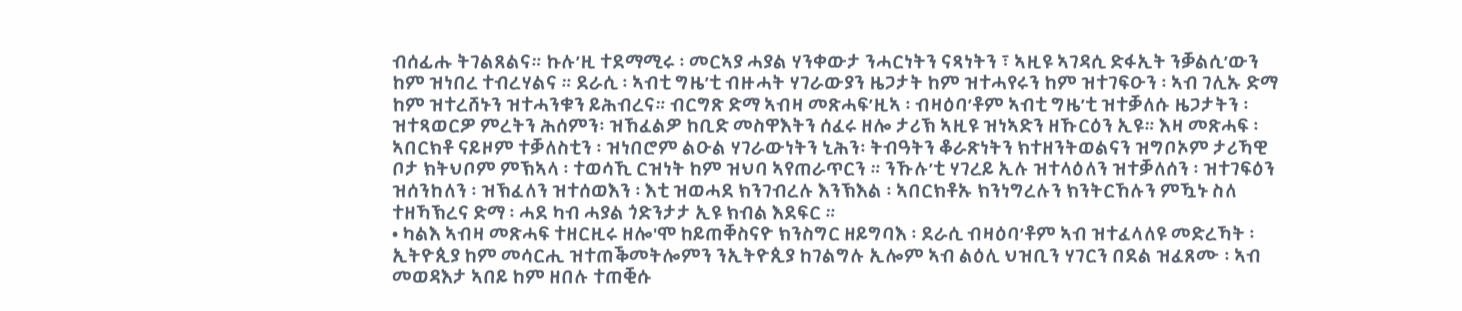ብሰፊሑ ትገልጸልና። ኩሉ’ዚ ተደማሚሩ ፡ መርኣያ ሓያል ሃንቀውታ ንሓርነትን ናጻነትን ፣ ኣዚዩ ኣገዳሲ ድፋኢት ንቓልሲ’ውን ከም ዝነበረ ተብረሃልና ። ደራሲ ፡ ኣብቲ ግዜ’ቲ ብዙሓት ሃገራውያን ዜጋታት ከም ዝተሓየሩን ከም ዝተገፍዑን ፡ ኣብ ገሊኡ ድማ ከም ዝተረሸኑን ዝተሓንቁን ይሕብረና። ብርግጽ ድማ ኣብዛ መጽሓፍ’ዚኣ ፡ ብዛዕባ’ቶም ኣብቲ ግዜ’ቲ ዝተቓለሱ ዜጋታትን ፡ ዝተጻወርዎ ምረትን ሕሰምን፡ ዝኸፈልዎ ከቢድ መስዋእትን ሰፈሩ ዘሎ ታሪኽ ኣዚዩ ዝነኣድን ዘኹርዕን ኢዩ። እዛ መጽሓፍ ፡ ኣበርክቶ ናይዞም ተቓለስቲን ፡ ዝነበሮም ልዑል ሃገራውነትን ኒሕን፡ ትብዓትን ቆራጽነትን ክተዘንትወልናን ዝግቦኦም ታሪኻዊ ቦታ ክትህቦም ምኽኣላ ፡ ተወሳኺ ርዝነት ከም ዝህባ ኣየጠራጥርን ። ንኹሉ’ቲ ሃገረይ ኢሉ ዝተላዕለን ዝተቓለሰን ፡ ዝተገፍዕን ዝሰንከለን ፡ ዝኽፈለን ዝተሰወእን ፡ እቲ ዝወሓደ ክንገብረሉ እንኽእል ፡ ኣበርክቶኡ ክንነግረሉን ክንትርኸሉን ምዃኑ ስለ ተዘኻኽረና ድማ ፡ ሓደ ካብ ሓያል ጎድንታታ ኢዩ ክብል እደፍር ።
• ካልእ ኣብዛ መጽሓፍ ተዘርዚሩ ዘሎ'ሞ ከይጠቐስናዮ ክንስግር ዘይግባእ ፡ ደራሲ ብዛዕባ’ቶም ኣብ ዝተፈላለዩ መድረኻት ፡ ኢትዮጲያ ከም መሳርሒ ዝተጠቕመትሎምን ንኢትዮጲያ ከገልግሉ ኢሎም ኣብ ልዕሊ ህዝቢን ሃገርን በደል ዝፈጸሙ ፡ ኣብ መወዳእታ ኣበይ ከም ዘበሉ ተጠቒሱ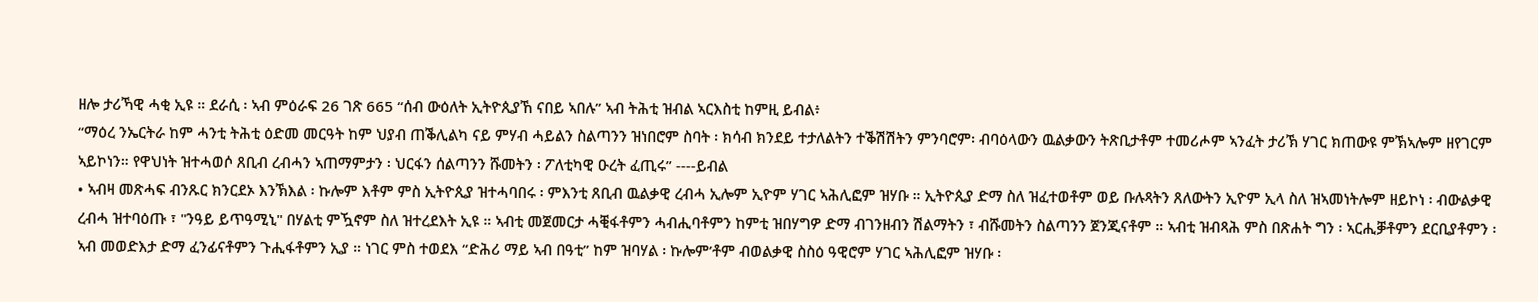ዘሎ ታሪኻዊ ሓቂ ኢዩ ። ደራሲ ፡ ኣብ ምዕራፍ 26 ገጽ 665 “ሰብ ውዕለት ኢትዮጲያኸ ናበይ ኣበሉ” ኣብ ትሕቲ ዝብል ኣርእስቲ ከምዚ ይብል፥
“ማዕረ ንኤርትራ ከም ሓንቲ ትሕቲ ዕድመ መርዓት ከም ህያብ ጠቕሊልካ ናይ ምሃብ ሓይልን ስልጣንን ዝነበሮም ስባት ፡ ክሳብ ክንደይ ተታለልትን ተቕሽሽትን ምንባሮም፡ ብባዕላውን ዉልቃውን ትጽቢታቶም ተመሪሖም ኣንፈት ታሪኽ ሃገር ክጠውዩ ምኽኣሎም ዘየገርም ኣይኮነን። የዋህነት ዝተሓወሶ ጸቢብ ረብሓን ኣጠማምታን ፡ ህርፋን ሰልጣንን ሹመትን ፡ ፖለቲካዊ ዑረት ፈጢሩ” ----ይብል
• ኣብዛ መጽሓፍ ብንጹር ክንርደኦ እንኽእል ፡ ኩሎም እቶም ምስ ኢትዮጲያ ዝተሓባበሩ ፡ ምእንቲ ጸቢብ ዉልቃዊ ረብሓ ኢሎም ኢዮም ሃገር ኣሕሊፎም ዝሃቡ ። ኢትዮጲያ ድማ ስለ ዝፈተወቶም ወይ ቡሉጻትን ጸለውትን ኢዮም ኢላ ስለ ዝኣመነትሎም ዘይኮነ ፡ ብውልቃዊ ረብሓ ዝተባዕጡ ፣ "ንዓይ ይጥዓሚኒ" በሃልቲ ምዃኖም ስለ ዝተረደእት ኢዩ ። ኣብቲ መጀመርታ ሓቒፋቶምን ሓብሒባቶምን ከምቲ ዝበሃግዎ ድማ ብገንዘብን ሽልማትን ፣ ብሹመትን ስልጣንን ጀንጂናቶም ። ኣብቲ ዝብጻሕ ምስ በጽሐት ግን ፡ ኣርሒቓቶምን ደርቢያቶምን ፡ ኣብ መወድእታ ድማ ፈንፊናቶምን ጉሒፋቶምን ኢያ ። ነገር ምስ ተወደእ “ድሕሪ ማይ ኣብ በዓቲ” ከም ዝባሃል ፡ ኩሎም’ቶም ብወልቃዊ ስስዕ ዓዊሮም ሃገር ኣሕሊፎም ዝሃቡ ፡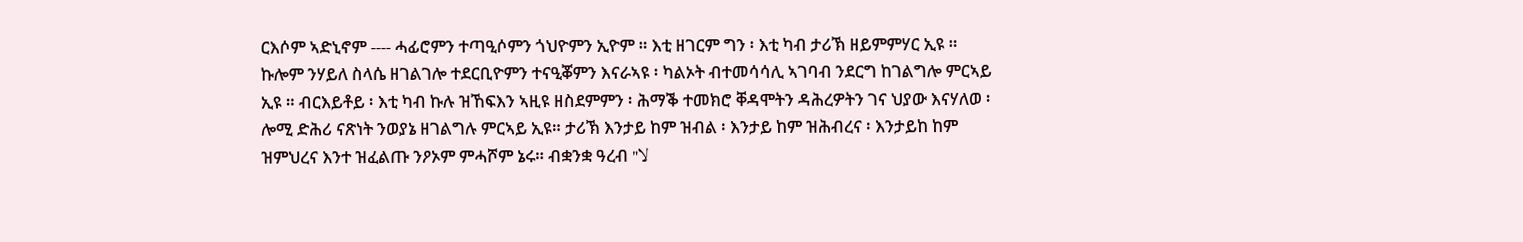ርእሶም ኣድኒኖም ---- ሓፊሮምን ተጣዒሶምን ጎህዮምን ኢዮም ። እቲ ዘገርም ግን ፡ እቲ ካብ ታሪኽ ዘይምምሃር ኢዩ ። ኩሎም ንሃይለ ስላሴ ዘገልገሎ ተደርቢዮምን ተናዒቖምን እናራኣዩ ፡ ካልኦት ብተመሳሳሊ ኣገባብ ንደርግ ከገልግሎ ምርኣይ ኢዩ ። ብርእይቶይ ፡ እቲ ካብ ኩሉ ዝኸፍእን ኣዚዩ ዘስደምምን ፡ ሕማቕ ተመክሮ ቐዳሞትን ዳሕረዎትን ገና ህያው እናሃለወ ፡ ሎሚ ድሕሪ ናጽነት ንወያኔ ዘገልግሉ ምርኣይ ኢዩ። ታሪኽ እንታይ ከም ዝብል ፡ እንታይ ከም ዝሕብረና ፡ እንታይከ ከም ዝምህረና እንተ ዝፈልጡ ንዖኦም ምሓሾም ኔሩ። ብቋንቋ ዓረብ "لا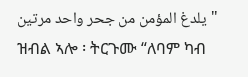يلدغ المؤمن من جحر واحد مرتين" ዝብል ኣሎ ፡ ትርጉሙ “ለባም ካብ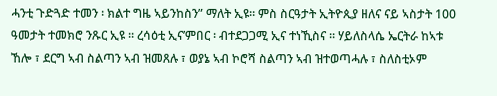ሓንቲ ጉድጓድ ተመን ፡ ክልተ ግዜ ኣይንከስን” ማለት ኢዩ። ምስ ስርዓታት ኢትዮጲያ ዘለና ናይ ኣስታት 100 ዓመታት ተመክሮ ንጹር ኢዩ ። ረሳዕቲ ኢና’ምበር ፡ ብተደጋጋሚ ኢና ተነኺስና ። ሃይለስላሴ ኤርትራ ከኣቱ ኸሎ ፣ ደርግ ኣብ ስልጣን ኣብ ዝመጸሉ ፣ ወያኔ ኣብ ኮሮሻ ስልጣን ኣብ ዝተወጣሓሉ ፣ ስለስቲኦም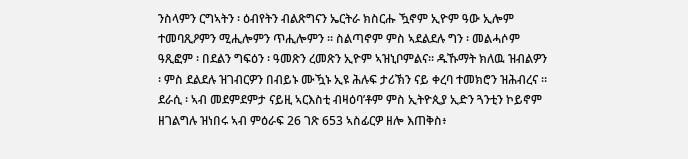ንስላምን ርግኣትን ፡ ዕብየትን ብልጽግናን ኤርትራ ክስርሑ ዃኖም ኢዮም ዓው ኢሎም ተመባጺዖምን ሚሒሎምን ጥሒሎምን ። ስልጣኖም ምስ ኣደልደሉ ግን ፡ መልሓሶም ዓጺፎም ፡ በደልን ግፍዕን ፡ ዓመጽን ረመጽን ኢዮም ኣዝኒቦምልና። ዱኹማት ክለዉ ዝብልዎን ፡ ምስ ደልደሉ ዝገብርዎን በብይኑ ሙዃኑ ኢዩ ሕሉፍ ታሪኽን ናይ ቀረባ ተመክሮን ዝሕብረና ። ደራሲ ፡ ኣብ መደምደምታ ናይዚ ኣርእስቲ ብዛዕባ’ቶም ምስ ኢትዮጲያ ኢድን ጓንቲን ኮይኖም ዘገልግሉ ዝነበሩ ኣብ ምዕራፍ 26 ገጽ 653 ኣስፊርዎ ዘሎ እጠቅስ፥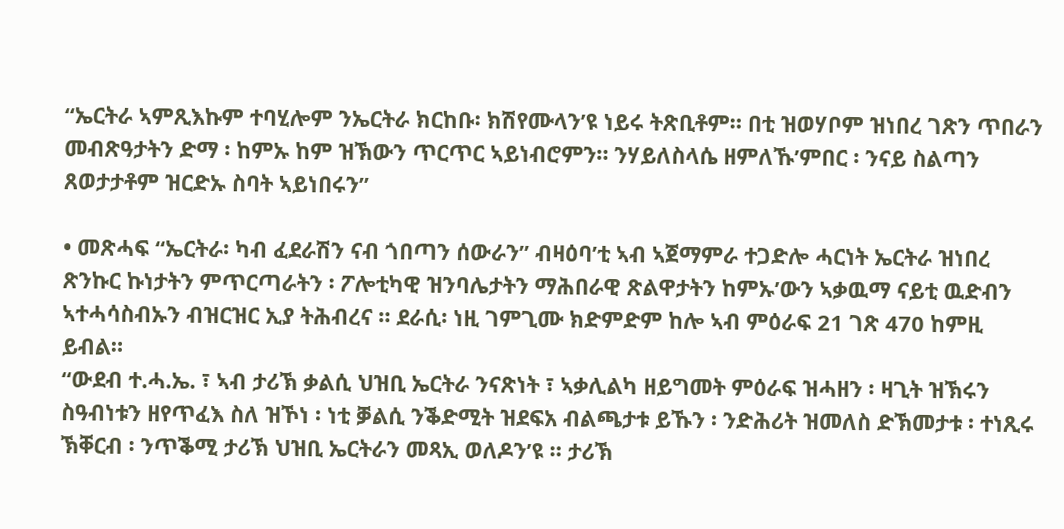“ኤርትራ ኣምጺእኩም ተባሂሎም ንኤርትራ ክርከቡ፡ ክሽየሙላን’ዩ ነይሩ ትጽቢቶም። በቲ ዝወሃቦም ዝነበረ ገጽን ጥበራን መብጽዓታትን ድማ ፡ ከምኡ ከም ዝኽውን ጥርጥር ኣይነብሮምን። ንሃይለስላሴ ዘምለኹ’ምበር ፡ ንናይ ስልጣን ጸወታታቶም ዝርድኡ ስባት ኣይነበሩን”

• መጽሓፍ “ኤርትራ፡ ካብ ፈደራሽን ናብ ጎበጣን ሰውራን” ብዛዕባ’ቲ ኣብ ኣጀማምራ ተጋድሎ ሓርነት ኤርትራ ዝነበረ ጽንኩር ኩነታትን ምጥርጣራትን ፡ ፖሎቲካዊ ዝንባሌታትን ማሕበራዊ ጽልዋታትን ከምኡ’ውን ኣቃዉማ ናይቲ ዉድብን ኣተሓሳስብኡን ብዝርዝር ኢያ ትሕብረና ። ደራሲ፡ ነዚ ገምጊሙ ክድምድም ከሎ ኣብ ምዕራፍ 21 ገጽ 470 ከምዚ ይብል።
“ውደብ ተ.ሓ.ኤ. ፣ ኣብ ታሪኽ ቃልሲ ህዝቢ ኤርትራ ንናጽነት ፣ ኣቃሊልካ ዘይግመት ምዕራፍ ዝሓዘን ፡ ዛጊት ዝኽሩን ስዓብነቱን ዘየጥፈእ ስለ ዝኾነ ፡ ነቲ ቓልሲ ንቕድሚት ዝደፍአ ብልጫታቱ ይኹን ፡ ንድሕሪት ዝመለስ ድኽመታቱ ፡ ተነጺሩ ኽቐርብ ፡ ንጥቕሚ ታሪኽ ህዝቢ ኤርትራን መጻኢ ወለዶን’ዩ ። ታሪኽ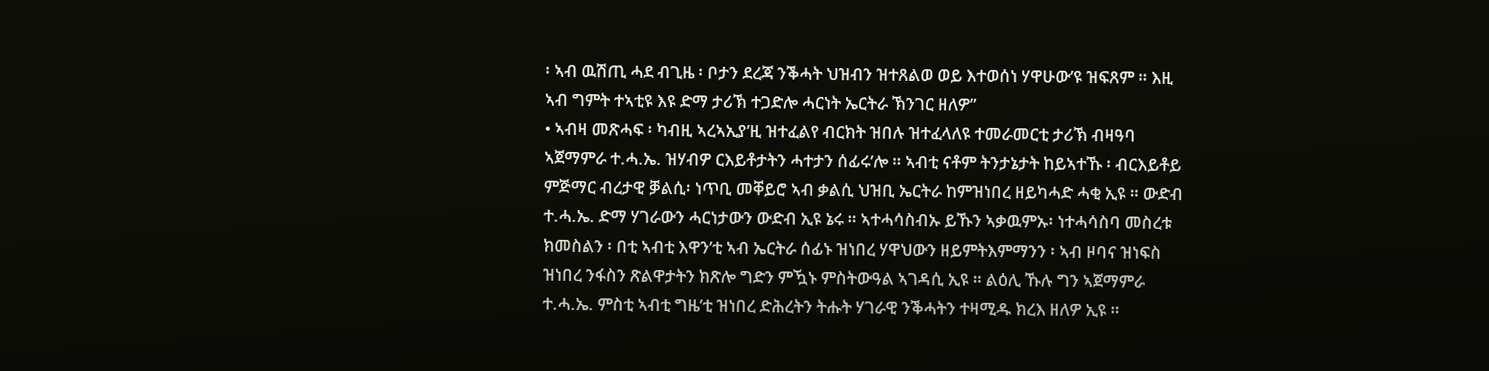፡ ኣብ ዉሽጢ ሓደ ብጊዜ ፡ ቦታን ደረጃ ንቕሓት ህዝብን ዝተጸልወ ወይ እተወሰነ ሃዋሁው’ዩ ዝፍጸም ። እዚ ኣብ ግምት ተኣቲዩ እዩ ድማ ታሪኽ ተጋድሎ ሓርነት ኤርትራ ኽንገር ዘለዎ”
• ኣብዛ መጽሓፍ ፡ ካብዚ ኣረኣኢያ’ዚ ዝተፈልየ ብርክት ዝበሉ ዝተፈላለዩ ተመራመርቲ ታሪኽ ብዛዓባ ኣጀማምራ ተ.ሓ.ኤ. ዝሃብዎ ርእይቶታትን ሓተታን ሰፊሩ’ሎ ። ኣብቲ ናቶም ትንታኔታት ከይኣተኹ ፡ ብርእይቶይ ምጅማር ብረታዊ ቓልሲ፡ ነጥቢ መቐይሮ ኣብ ቃልሲ ህዝቢ ኤርትራ ከምዝነበረ ዘይካሓድ ሓቂ ኢዩ ። ውድብ ተ.ሓ.ኤ. ድማ ሃገራውን ሓርነታውን ውድብ ኢዩ ኔሩ ። ኣተሓሳስብኡ ይኹን ኣቃዉምኡ፡ ነተሓሳስባ መስረቱ ክመስልን ፡ በቲ ኣብቲ እዋን’ቲ ኣብ ኤርትራ ሰፊኑ ዝነበረ ሃዋህውን ዘይምትእምማንን ፡ ኣብ ዞባና ዝነፍስ ዝነበረ ንፋስን ጽልዋታትን ክጽሎ ግድን ምዃኑ ምስትውዓል ኣገዳሲ ኢዩ ። ልዕሊ ኹሉ ግን ኣጀማምራ ተ.ሓ.ኤ. ምስቲ ኣብቲ ግዜ’ቲ ዝነበረ ድሕረትን ትሑት ሃገራዊ ንቕሓትን ተዛሚዱ ክረእ ዘለዎ ኢዩ ።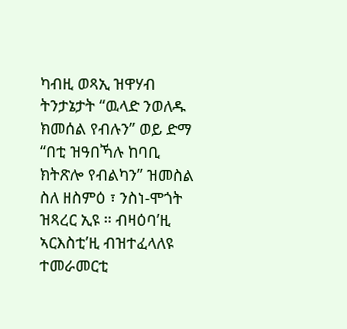ካብዚ ወጻኢ ዝዋሃብ ትንታኔታት “ዉላድ ንወለዱ ክመሰል የብሉን” ወይ ድማ “በቲ ዝዓበኻሉ ከባቢ ክትጽሎ የብልካን” ዝመስል ስለ ዘስምዕ ፣ ንስነ-ሞጎት ዝጻረር ኢዩ ። ብዛዕባ’ዚ ኣርእስቲ’ዚ ብዝተፈላለዩ ተመራመርቲ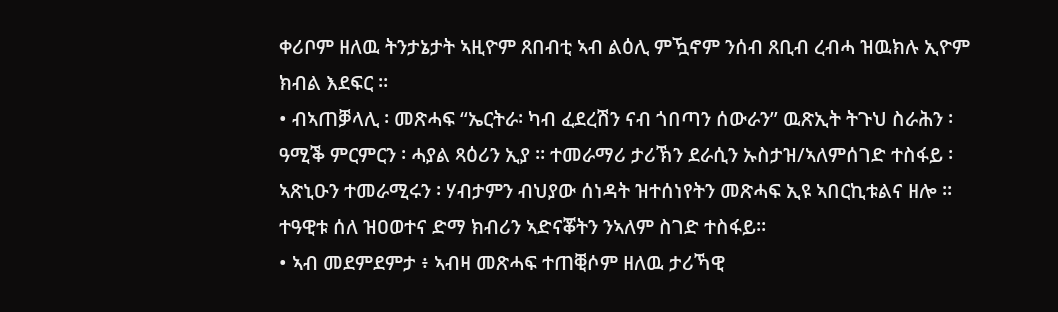ቀሪቦም ዘለዉ ትንታኔታት ኣዚዮም ጸበብቲ ኣብ ልዕሊ ምዃኖም ንሰብ ጸቢብ ረብሓ ዝዉክሉ ኢዮም ክብል እደፍር ።
• ብኣጠቓላሊ ፡ መጽሓፍ “ኤርትራ፡ ካብ ፈደረሽን ናብ ጎበጣን ሰውራን” ዉጽኢት ትጉህ ስራሕን ፡ ዓሚቕ ምርምርን ፡ ሓያል ጻዕሪን ኢያ ። ተመራማሪ ታሪኽን ደራሲን ኡስታዝ/ኣለምሰገድ ተስፋይ ፡ ኣጽኒዑን ተመራሚሩን ፡ ሃብታምን ብህያው ሰነዳት ዝተሰነየትን መጽሓፍ ኢዩ ኣበርኪቱልና ዘሎ ። ተዓዊቱ ሰለ ዝዐወተና ድማ ክብሪን ኣድናቖትን ንኣለም ስገድ ተስፋይ።
• ኣብ መደምደምታ ፥ ኣብዛ መጽሓፍ ተጠቒሶም ዘለዉ ታሪኻዊ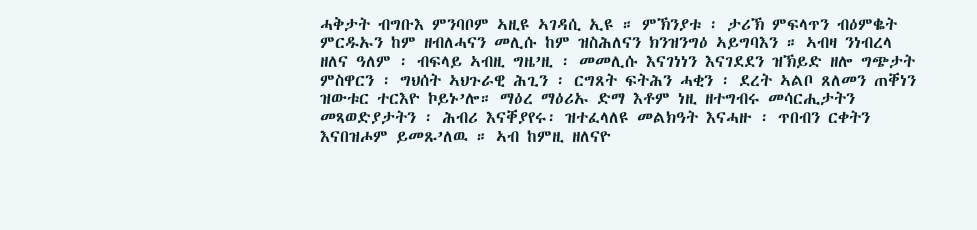ሓቅታት ብግቡእ ምንባቦም ኣዚዩ ኣገዳሲ ኢዩ ። ምኽንያቱ ፡ ታሪኽ ምፍላጥን ብዕምቈት ምርዱኡን ከም ዘብለሓናን መሊሱ ከም ዝስሕለናን ክንዝንግዕ ኣይግባእን ። ኣብዛ ንነብረላ ዘለና ዓለም ፡ ብፍላይ ኣብዚ ግዜ’ዚ ፡ መመሊሱ እናገነነን እናገደደን ዝኽይድ ዘሎ ግጭታት ምስዋርን ፡ ግህሰት ኣህጉራዊ ሕጊን ፡ ርግጸት ፍትሕን ሓቂን ፡ ደረት ኣልቦ ጸለመን ጠቐነን ዝውቱር ተርእዮ ኮይኑ’ሎ። ማዕረ ማዕሪኡ ድማ እቶም ነዚ ዘተግብሩ መሳርሒታትን መጻወድያታትን ፡ ሕብሪ እናቐያየሩ፡ ዝተፈላለዩ መልክዓት እናሓዙ ፡ ጥበብን ርቀትን እናበዝሖም ይመጹ’ለዉ ። ኣብ ከምዚ ዘለናዮ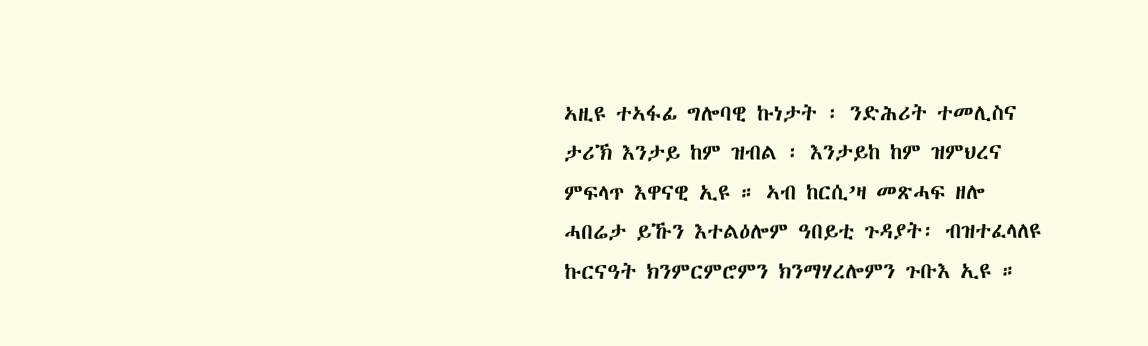ኣዚዩ ተኣፋፊ ግሎባዊ ኩነታት ፡ ንድሕሪት ተመሊስና ታሪኽ እንታይ ከም ዝብል ፡ እንታይከ ከም ዝምህረና ምፍላጥ እዋናዊ ኢዩ ። ኣብ ከርሲ’ዛ መጽሓፍ ዘሎ ሓበሬታ ይኹን እተልዕሎም ዓበይቲ ጉዳያት፡ ብዝተፈላለዩ ኩርናዓት ክንምርምሮምን ክንማሃረሎምን ጉቡእ ኢዩ ።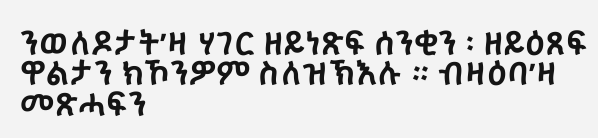ንወለዶታት’ዛ ሃገር ዘይነጽፍ ሰንቂን ፡ ዘይዕጸፍ ዋልታን ክኾንዎም ስለዝኽእሉ ። ብዛዕባ’ዛ መጽሓፍን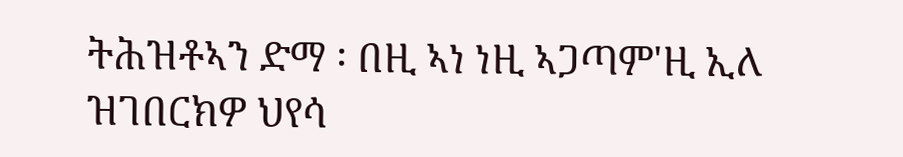ትሕዝቶኣን ድማ ፡ በዚ ኣነ ነዚ ኣጋጣም'ዚ ኢለ ዝገበርክዎ ህየሳ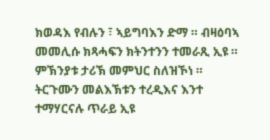ክወዳእ የብሉን ፣ ኣይግባእን ድማ ። ብዛዕባኣ መመሊሱ ክጻሓፍን ክትንተንን ተመራጺ ኢዩ ። ምኽንያቱ ታሪኽ መምህር ስለዝኾነ ። ትርጉሙን መልእኽቱን ተረዲእና እንተ ተማሃርናሉ ጥራይ ኢዩ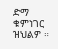ድማ ቁምነገር ዝህልዎ ።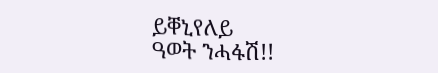ይቐኒየለይ
ዓወት ንሓፋሽ!!